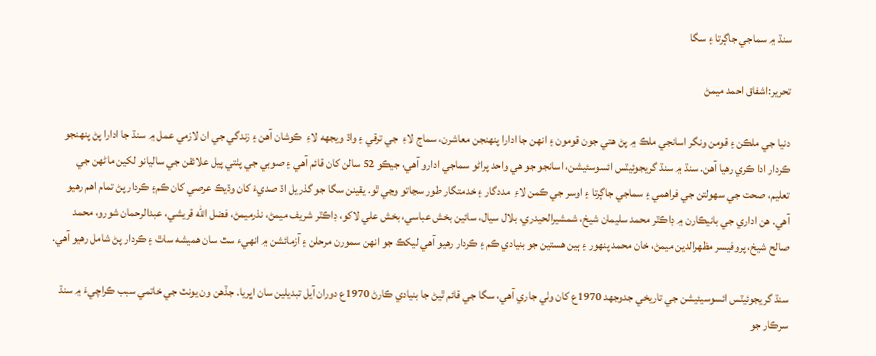سنڌ ۾ سماجي جاڳرتا ۽ سگا

تحرير:اشفاق احمد ميمڻ

دنيا جي ملڪن ۽ قومن ونگر اسانجي ملڪ ۾ پڻ هتي جون قومون ۽ انهن جا ادارا پنهنجن معاشرن، سماج لاءِ  جي ترقي ۽ واڌ ويجهه لاءِ  ڪوشان آهن ۽ زندگي جي ان لازمي عمل ۾ سنڌ جا ادارا پڻ پنهنجو ڪردار ادا ڪري رهيا آهن. سنڌ ۾ سنڌ گريجوئيٽس ائسوسئيشن، اسانجو جو هي واحد پراڻو سماجي ادارو آهي، جيڪو 52 سالن کان قائم آهي ۽ صوبي جي پٺتي پيل علائقن جي ساليانو لکين ماڻهن جي تعليم، صحت جي سهولتن جي فراهمي ۽ سماجي جاڳرتا ۽ اوسر جي ڪمن لاءِ  مددگار ۽ خدمتگار طور سڃاتو وڃي ٿو. يقينن سگا جو گذريل اڌ صديءَ کان وڌيڪ عرصي کان ڪم۽ ڪردار پڻ تمام اهم رهيو آهي. هن اداري جي بانيڪارن ۾ ڊاڪٽر محمد سليمان شيخ، شمشيرالحيدري، بلال سيال، سائين بخش عباسي، بخش علي لاکو، ڊاڪٽر شريف ميمڻ، نذرميمڻ، فضل الله قريشي، عبدالرحمان شورو، محمد صالح شيخ، پروفيسر مظهرالدين ميمڻ، خان محمد پنهور ۽ ٻين هستين جو بنيادي ڪم ۽ ڪردار رهيو آهي ليکڪ جو انهن سمورن مرحلن ۽ آزمائشن ۾ انهيء سٿ سان هميشه ساٿ ۽ ڪردار پڻ شامل رهيو آهي.

سنڌ گريجوئيٽس ائسوسيئيشن جي تاريخي جدوجهد 1970ع کان وٺي جاري آهي، سگا جي قائم ٿيڻ جا بنيادي ڪارڻ 1970ع دوران آيل تبديلين سان اڀريا. جڏهن ون يونٽ جي خاتمي سبب ڪراچيءَ ۾ سنڌ سرڪار جو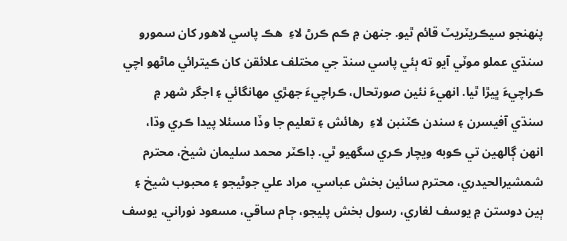پنهنجو سيڪريٽريٽ قائم ٿيو. جنهن ۾ ڪم ڪرڻ لاءِ  هڪ پاسي لاهور کان سمورو سنڌي عملو موٽي آيو ته ٻئي پاسي سنڌ جي مختلف علائقن کان ڪيترائي ماڻهو اچي ڪراچيءَ ڀيڙا ٿيا. انهيءَ نئين صورتحال، ڪراچيءَ جهڙي مهانگائي ۽ اجگر شهر ۾ سنڌي آفيسرن ۽ سندن ڪٽنبن لاءِ  رهائش ۽ تعليم جا وڏا مسئلا پيدا ڪري وڌا، انهن ڳالهين تي ڪوبه ويچار ڪري سگهيو ٿي. ڊاڪٽر محمد سليمان شيخ، محترم شمشيرالحيدري، محترم سائين بخش عباسي، مراد علي جوڻيجو ۽ محبوب شيخ ۽ ٻين دوستن ۾ يوسف لغاري، رسول بخش پليجو، ڄام ساقي، مسعود نوراني، يوسف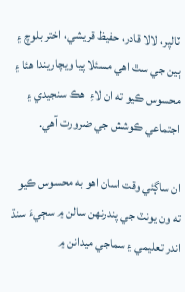ٽالپر، لالا قادر، حفيظ قريشي، اختر بلوچ ۽ ٻين جي سٿ اهي مسئلا پيا ويچاريندا هئا ۽ محسوس ڪيو ته ان لاءِ  هڪ سنجيدي ۽ اجتماعي ڪوشش جي ضرورت آهي.

ان ساڳئي وقت اسان اهو به محسوس ڪيو ته ون يونٽ جي پندرنهن سالن ۾ سڄيءَ سنڌ اندر تعليمي ۽ سماجي ميدانن ۾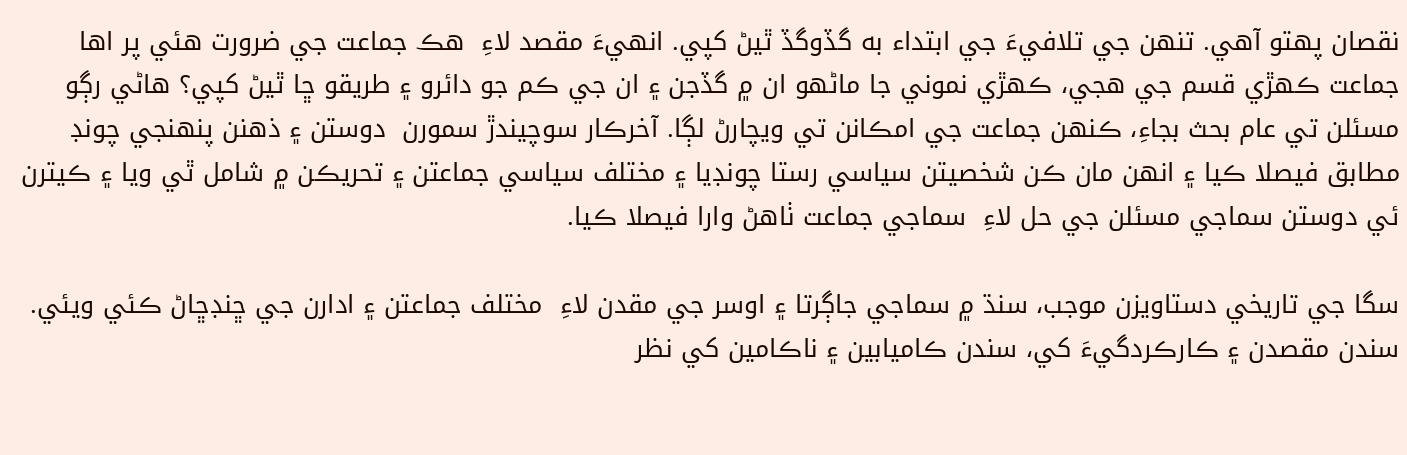نقصان پهتو آهي. تنهن جي تلافيءَ جي ابتداء به گڏوگڏ ٿيڻ کپي. انهيءَ مقصد لاءِ  هڪ جماعت جي ضرورت هئي پر اها جماعت ڪهڙي قسم جي هجي، ڪهڙي نموني جا ماڻهو ان ۾ گڏجن ۽ ان جي ڪم جو دائرو ۽ طريقو ڇا ٿيڻ کپي؟ هاڻي رڳو مسئلن تي عام بحث بجاءِ، ڪنهن جماعت جي امڪانن تي ويچارڻ لڳا. آخرڪار سوچيندڙ سمورن  دوستن ۽ ذهنن پنهنجي چونڊ مطابق فيصلا ڪيا ۽ انهن مان ڪن شخصيتن سياسي رستا چونڊيا ۽ مختلف سياسي جماعتن ۽ تحريڪن ۾ شامل ٿي ويا ۽ ڪيترن ئي دوستن سماجي مسئلن جي حل لاءِ  سماجي جماعت ٺاهڻ وارا فيصلا ڪيا.

سگا جي تاريخي دستاويزن موجب، سنڌ ۾ سماجي جاڳرتا ۽ اوسر جي مقدن لاءِ  مختلف جماعتن ۽ ادارن جي ڇنڊڇاڻ ڪئي ويئي. سندن مقصدن ۽ ڪارڪردگيءَ کي، سندن ڪاميابين ۽ ناڪامين کي نظر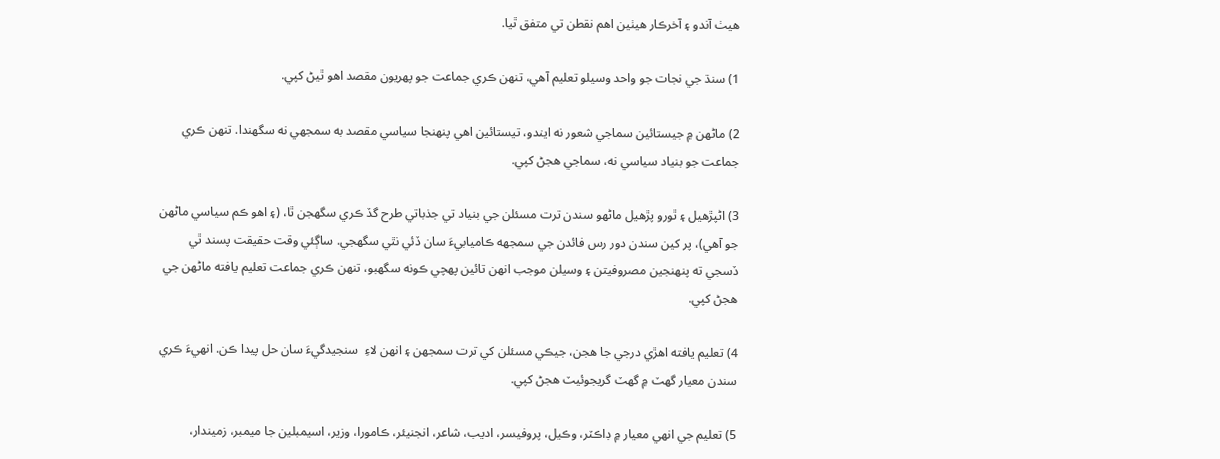هيٺ آندو ۽ آخرڪار هيٺين اهم نقطن تي متفق ٿيا.

1) سنڌ جي نجات جو واحد وسيلو تعليم آهي، تنهن ڪري جماعت جو پهريون مقصد اهو ٿيڻ کپي.

2) ماڻهن ۾ جيستائين سماجي شعور نه ايندو، تيستائين اهي پنهنجا سياسي مقصد به سمجهي نه سگهندا. تنهن ڪري جماعت جو بنياد سياسي نه، سماجي هجڻ کپي.

3) اڻپڙهيل ۽ ٿورو پڙهيل ماڻهو سندن ترت مسئلن جي بنياد تي جذباتي طرح گڏ ڪري سگهجن ٿا، (۽ اهو ڪم سياسي ماڻهن جو آهي)، پر کين سندن دور رس فائدن جي سمجهه ڪاميابيءَ سان ڏئي نٿي سگهجي. ساڳئي وقت حقيقت پسند ٿي ڏسجي ته پنهنجين مصروفيتن ۽ وسيلن موجب انهن تائين پهچي ڪونه سگهبو، تنهن ڪري جماعت تعليم يافته ماڻهن جي هجڻ کپي.

4) تعليم يافته اهڙي درجي جا هجن، جيڪي مسئلن کي ترت سمجهن ۽ انهن لاءِ  سنجيدگيءَ سان حل پيدا ڪن. انهيءَ ڪري سندن معيار گهٽ ۾ گهٽ گريجوئيٽ هجڻ کپي.

5) تعليم جي انهي معيار ۾ ڊاڪٽر، وڪيل، پروفيسر، اديب، شاعر، انجنيئر، ڪامورا، وزير، اسيمبلين جا ميمبر، زميندار،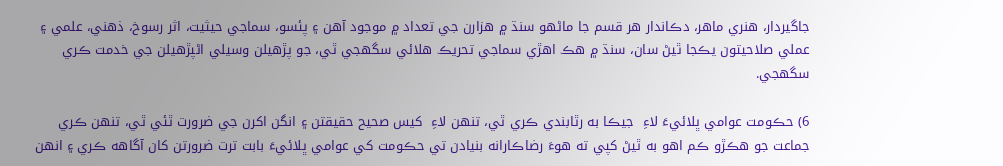جاگيردار، هنري ماهر، دڪاندار هر قسم جا ماڻهو سنڌ ۾ هزارن جي تعداد ۾ موجود آهن ۽ پئسو، سماجي حيثيت، اثر رسوخ، ذهني، علمي ۽ عملي صلاحيتون يڪجا ٿيڻ سان، سنڌ ۾ هڪ اهڙي سماجي تحريڪ هلائي سگهجي ٿي، جو پڙهيلن وسيلي اڻپڙهيلن جي خدمت ڪري سگهجي.

6) حڪومت عوامي ڀلائيءَ لاءِ  جيڪا به رٿابندي ڪري ٿي، تنهن لاءِ  کيس صحيح حقيقتن ۽ انگن اکرن جي ضرورت ٿئي ٿي، تنهن ڪري جماعت جو هڪڙو ڪم اهو به ٿيڻ کپي ته هوءَ رضاڪارانه بنيادن تي حڪومت کي عوامي ڀلائيءَ بابت ترت ضرورتن کان آگاهه ڪري ۽ انهن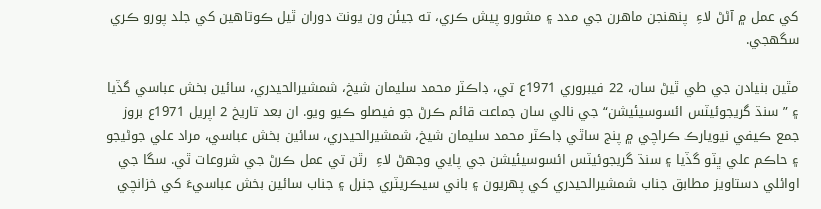کي عمل ۾ آڻڻ لاءِ  پنهنجن ماهرن جي مدد ۽ مشورو پيش ڪري، ته جيئن ون يونٽ دوران ٿيل ڪوتاهين کي جلد پورو ڪري سگهجي.

مٿين بنيادن جي طي ٿيڻ سان، 22 فيبروري 1971ع تي، ڊاڪٽر محمد سليمان شيخ، شمشيرالحيدري، سائين بخش عباسي گڏيا ۽ ”سنڌ گريجوئيٽس ائسوسيئيشن“ جي نالي سان جماعت قائم ڪرڻ جو فيصلو ڪيو ويو. ان بعد تاريخ 2 اپريل 1971ع بروز جمع ڪيفي نيويارڪ ڪراچي ۾ پنج ساٿي ڊاڪٽر محمد سليمان شيخ، شمشيرالحيدري، سائين بخش عباسي، مراد علي جوڻيجو ۽ حاڪم علي ڀٽو گڏيا ۽ سنڌ گريجوئيٽس ائسوسيئيشن جي پايي وجهڻ لاءِ  رٿن تي عمل ڪرڻ جي شروعات ٿي. سگا جي اوائلي دستاويز مطابق جناب شمشيرالحيدري کي پهريون ۽ باني سيڪريٽري جنرل ۽ جناب سائين بخش عباسيءَ کي خزانچي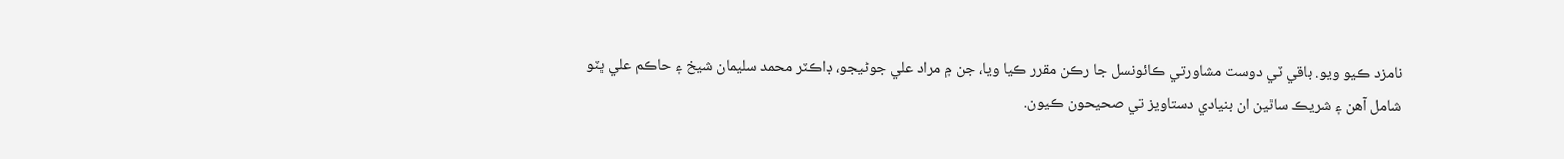نامزد ڪيو ويو. باقي ٽي دوست مشاورتي ڪائونسل جا رڪن مقرر ڪيا ويا، جن ۾ مراد علي جوڻيجو، ڊاڪٽر محمد سليمان شيخ ۽ حاڪم علي ڀٽو شامل آهن ۽ شريڪ ساٿين ان بنيادي دستاويز تي صحيحون ڪيون.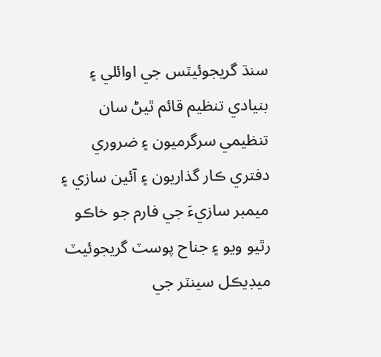سنڌ گريجوئيٽس جي اوائلي ۽ بنيادي تنظيم قائم ٿيڻ سان تنظيمي سرگرميون ۽ ضروري دفتري ڪار گذاريون ۽ آئين سازي ۽ ميمبر سازيءَ جي فارم جو خاڪو رٿيو ويو ۽ جناح پوسٽ گريجوئيٽ ميڊيڪل سينٽر جي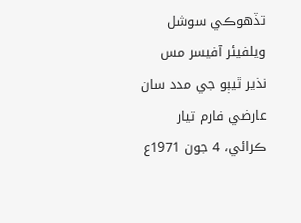تڏهوڪي سوشل ويلفيئر آفيسر مس نذير ٿيٻو جي مدد سان عارضي فارم تيار ڪرائي، 4 جون 1971ع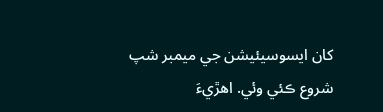کان ايسوسيئيشن جي ميمبر شپ شروع ڪئي وئي. اهڙيءَ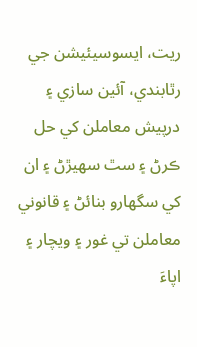ريت، ايسوسيئيشن جي رٿابندي، آئين سازي ۽ درپيش معاملن کي حل ڪرڻ ۽ سٿ سهيڙڻ ۽ ان کي سگهارو بنائڻ ۽ قانوني معاملن تي غور ۽ ويچار ۽ اپاءَ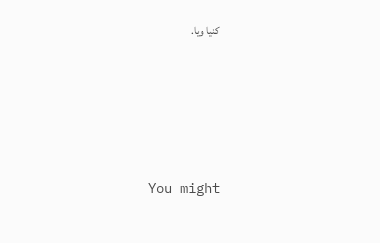کنيا ويا.





You might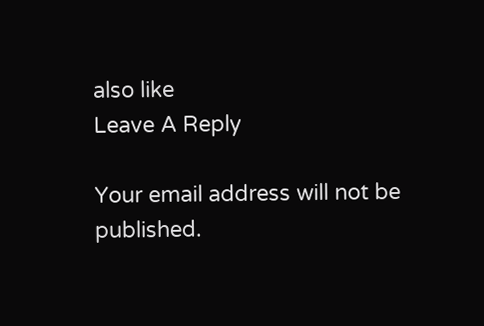also like
Leave A Reply

Your email address will not be published.